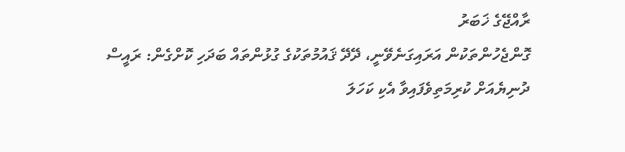ރާއްޖޭގެ ޚަބަރު
ގޮންޖެހުންތަކުން އަރައިގަނެވޭނީ، ދޭދޭ ޤައުމުތަކުގެ ގުޅުންތައް ބަދަހި ކޮށްގެން: ރައީސް
ދުނިޔެއަށް ކުރިމަތިވެފައިވާ އެކި ކަހަލަ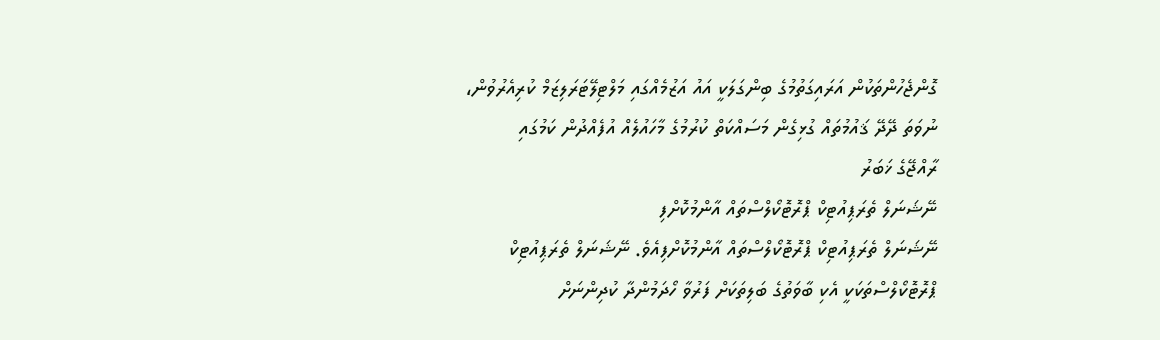ގޮންޖެހުންތަކުން އަރައިގަތުމުގެ ބިންގަލަކީ އައު އަޒުމެއްގައި މަލްޓިލޭޓަރަލިޒަމް ކުރިއެރުވުން، ނުވަތަ ދޭދޭ ޤައުމުތައް ގުޅިގެން މަސައްކަތް ކުރުމުގެ މާހައުލެއް އުފެއްދުން ކަމުގައި
ރާއްޖޭގެ ޚަބަރު
ނޭޝަނަލް ތެރަޕިއުޓިކް ޕްރޮޓޮކޯލްސްތައް އާންމުކޮށްފި
ނޭޝަނަލް ތެރަޕިއުޓިކް ޕްރޮޓޮކޯލްސްތައް އާންމުކޮށްފިއެވެ. ނޭޝަނަލް ތެރަޕިއުޓިކް ޕްރޮޓޮކޯލްސްތަކަކީ އެކި ބާވަތުގެ ބަލިތަކަށް ފަރުވާ ހޯދަމުންދާ ކުދިންނަށް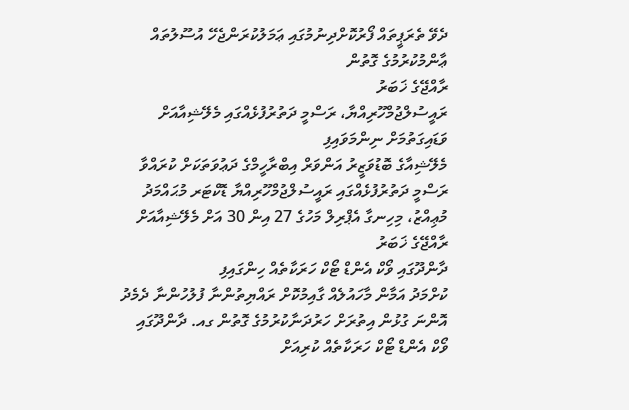ދެވޭ ތެރަޕީތައް ފޯރުކޮށްދިނުމުގައި ޢަމަލުކުރަންޖެހޭ އުސޫލުތައް ޢާންމުކުރުމުގެ ގޮތުން
ރާއްޖޭގެ ޚަބަރު
ރައީސުލްޖުމްހޫރިއްޔާ، ރަސްމީ ދަތުރުފުޅެއްގައި މެލޭޝިއާއަށް ވަޑައިގަތުމަށް ނިންމަވައިފި
މެލޭޝިއާގެ ބޮޑުވަޒީރު އަންވަރް އިބްރާހީމްގެ ދަޢުވަތަކަށް ކުރައްވާ ރަސްމީ ދަތުރުފުޅެއްގައި ރައީސުލްޖުމްހޫރިއްޔާ ޑޮކްޓަރ މުޙައްމަދު މުޢިއްޒު، މިހިނގާ އެޕްރިލް މަހުގެ 27 އިން 30 އަށް މެލޭޝިއާއަށް
ރާއްޖޭގެ ޚަބަރު
ދާންދޫގައި ވޯކް އެންޑް ޓޯކް ހަރަކާތެއް ހިންގައިފި
ކުށްމަދު އަމާން މާހައުލެއް ގާއިމުކޮށް ރައްޔިތުންނާ ފުލުހުންނާ ދެމެދު އޮންނަ ގުޅުން އިތުރަށް ހަރުދަނާކުރުމުގެ ގޮތުން ގއ. ދާންދޫގައި ވޯކް އެންޑް ޓޯކް ހަރަކާތެއް ކުރިއަށް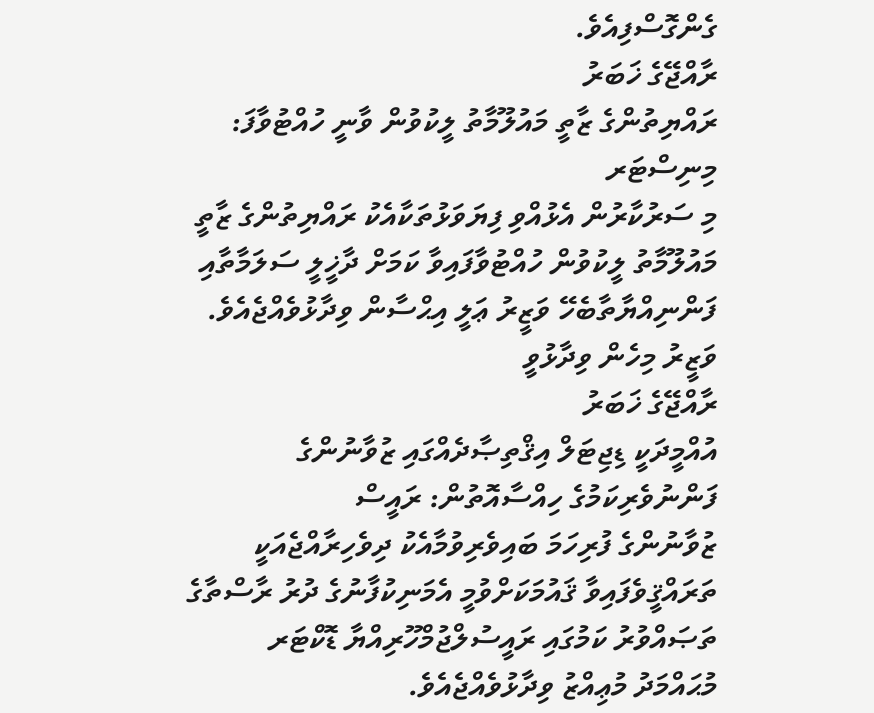ގެންގޮސްފިއެވެ.
ރާއްޖޭގެ ޚަބަރު
ރައްޔިތުންގެ ޒާތީ މައުލޫމާތު ލީކުވުން ވާނީ ހުއްޓުވާފަ: މިނިސްޓަރ
މި ސަރުކާރުން އެޅުއްވި ފިޔަވަޅުތަކާއެކު ރައްޔިތުންގެ ޒާތީ މައުލޫމާތު ލީކުވުން ހުއްޓުވާފައިވާ ކަމަށް ދާޚީލީ ސަލަމާތާއި ފަންނިއްޔާތާބެހޭ ވަޒީރު ޢަލީ އިޙްސާން ވިދާޅުވެއްޖެއެވެ. ވަޒީރު މިހެން ވިދާޅުވީ
ރާއްޖޭގެ ޚަބަރު
އުއްމީދަކީ ޑިޖިޓަލް އިޤްތިޞާދެއްގައި ޒުވާނުންގެ ފަންނުވެރިކަމުގެ ހިއްސާއޮތުން: ރައީސް
ޒުވާނުންގެ ފުރިހަމަ ބައިވެރިވުމާއެކު ދިވެހިރާއްޖެއަކީ ތަރައްޤީވެފައިވާ ޤައުމަކަށްވުމީ އެމަނިކުފާނުގެ ދުރު ރާސްތާގެ ތަޞައްވުރު ކަމުގައި ރައީސުލްޖުމްހޫރިއްޔާ ޑޮކްޓަރ މުޙައްމަދު މުޢިއްޒު ވިދާޅުވެއްޖެއެވެ.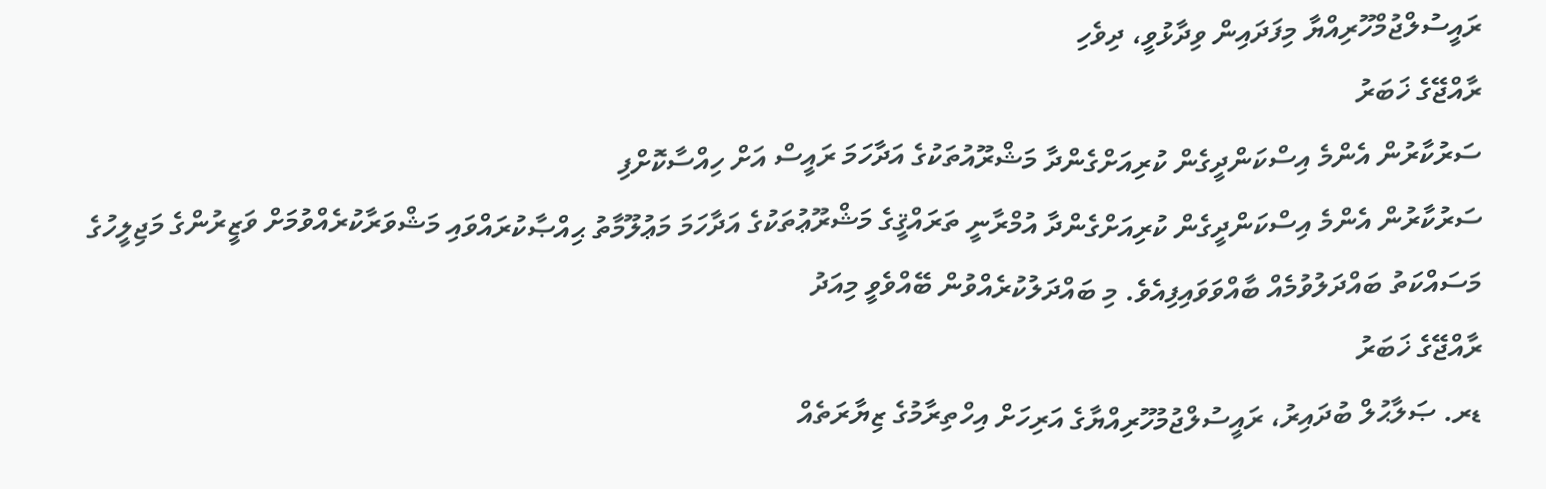ރައީސުލްޖުމްހޫރިއްޔާ މިފަދައިން ވިދާޅުވީ، ދިވެހި
ރާއްޖޭގެ ޚަބަރު
ސަރުކާރުން އެންމެ އިސްކަންދީގެން ކުރިއަށްގެންދާ މަޝްރޫއުތަކުގެ އަދާހަމަ ރައީސް އަށް ހިއްސާކޮށްފި
ސަރުކާރުން އެންމެ އިސްކަންދީގެން ކުރިއަށްގެންދާ އުމްރާނީ ތަރައްޤީގެ މަޝްރޫޢުތަކުގެ އަދާހަމަ މަޢުލޫމާތު ޙިއްޞާކުރައްވައި މަޝްވަރާކުރެއްވުމަށް ވަޒީރުންގެ މަޖިލީހުގެ މަސައްކަތު ބައްދަލުވުމެއް ބާއްވަވައިފިއެވެ. މި ބައްދަލުކުރެއްވުން ބޭއްވެވީ މިއަދު
ރާއްޖޭގެ ޚަބަރު
ޑރ. ޞަލާޙުލް ބުދައިރު، ރައީސުލްޖުމުހޫރިއްޔާގެ އަރިހަށް އިހްތިރާމުގެ ޒިޔާރަތެއް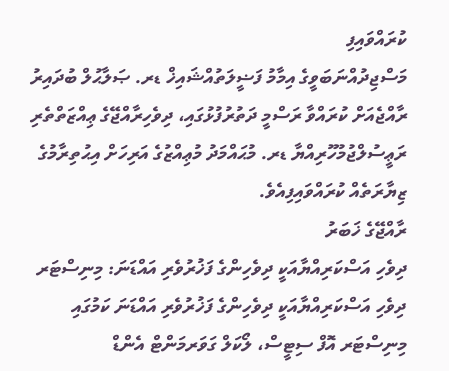ކުރައްވައިފި
މަސްޖިދުއްނަބަވީގެ އިމާމު ފަޟީލަތުއްޝައިޚް ޑރ. ޞަލާޙުލް ބުދައިރު ރާއްޖެއަށް ކުރައްވާ ރަސްމީ ދަތުރުފުޅުގައި، ދިވެހިރާއްޖޭގެ ޢިއްޒަތްތެރި ރަޢީސުލްޖުމުހޫރިއްޔާ ޑރ. މުޙައްމަދު މުޢިއްޒުގެ އަރިހަށް އިޙުތިރާމުގެ ޒިޔާރަތެއް ކުރައްވައިފިއެވެ.
ރާއްޖޭގެ ޚަބަރު
ދިވެހި އަސްކަރިއްޔާއަކީ ދިވެހިންގެ ފަޚުރުވެރި އައްޑަނަ: މިނިސްޓަރ
ދިވެހި އަސްކަރިއްޔާއަކީ ދިވެހިންގެ ފަޚުރުވެރި އައްޑަނަ ކަމުގައި މިނިސްޓަރ އޮފް ސިޓީސް، ލޯކަލް ގަވަރމަންޓް އެންޑް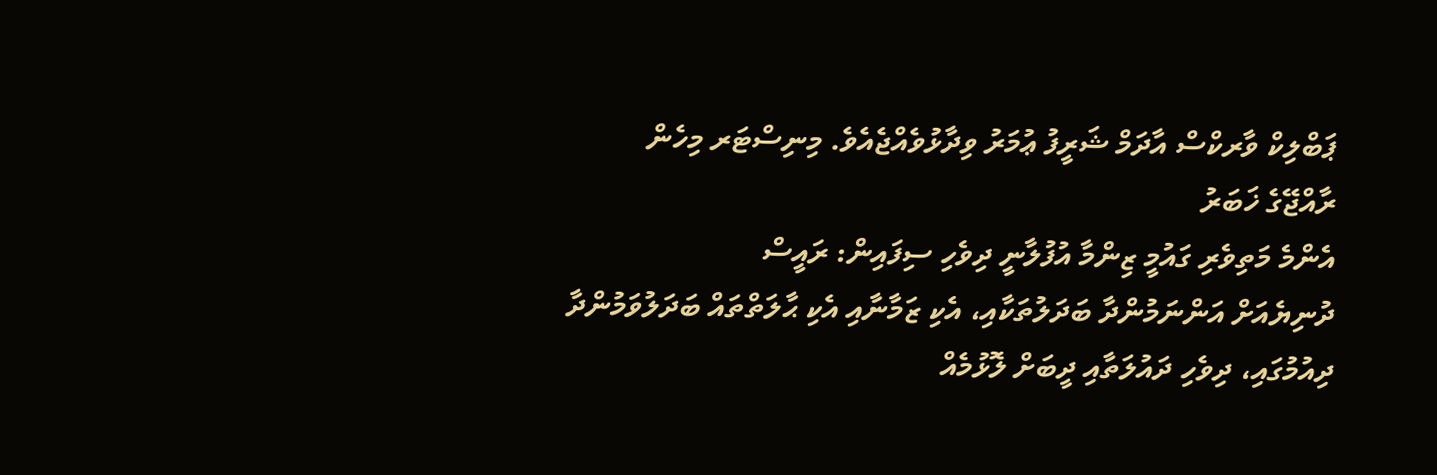ޕަބްލިކް ވާރކްސް އާދަމް ޝަރީފު ޢުމަރު ވިދާޅުވެއްޖެއެވެ. މިނިސްޓަރ މިހެން
ރާއްޖޭގެ ޚަބަރު
އެންމެ މަތިވެރި ގައުމީ ޒިންމާ އުފުލާނީ ދިވެހި ސިފައިން: ރައީސް
ދުނިޔެއަށް އަންނަމުންދާ ބަދަލުތަކާއި، އެކި ޒަމާނާއި އެކި ޙާލަތްތައް ބަދަލުވަމުންދާ ދިއުމުގައި، ދިވެހި ދައުލަތާއި ދީބަށް ލޮޅުމެއް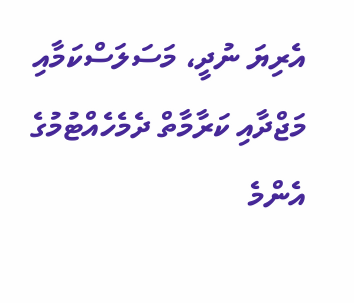އެރިޔަ ނުދީ، މަސަލަސްކަމާއި މަޖްދާއި ކަރާމާތް ދެމެހެއްޓުމުގެ އެންމެ